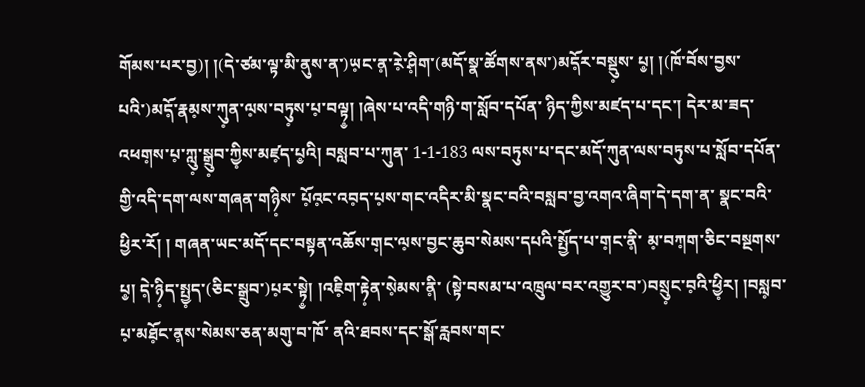གོམས་པར་བྱ)། །(དེ་ཙམ་ལྟ་མི་ནུས་ན་)ཡ༷ང་ན༷་རེ༷་ཤི༷ག་(མདོ་སྣ་ཚོགས་ནས་)མདོ༷ར་བསྡུ༷ས་ པ༵། །(ཁོ་བོས་བྱས་པའི་)མདོ༷་རྣམ༷ས་ཀུ༷ན་ལ༷ས་བཏུ༷ས་པ༷་བལྟ༵། །ཞེས་པ་འདི་གཉི་ག་སློབ་དཔོན་ ཉིད་ཀྱིས་མཛད་པ་དང་། དེར་མ་ཟད་འཕག༷ས་པ༷་ཀླུ༷་སྒྲུ༷བ་ཀྱི༷ས་མཛ༷ད་པ༵འི། བསླབ་པ་ཀུན་ 1-1-183 ལས་བཏུས་པ་དང་མདོ་ཀུན་ལས་བཏུས་པ་སློབ་དཔོན་གྱི་འདི་དག་ལས་གཞན་གཉི༷ས་ པོ༷འ༷ང་འབ༷ད་པ༷ས་གང་འདིར་མི་སྣང་བའི་བསླབ་བྱ་འགའ་ཞིག་དེ་དག་ན་ སྣང་བའི་ཕྱིར་རོ། ། གཞན་ཡང་མདོ་དང་བསྟན་འཆོས་ག༷ང་ལ༷ས་བྱང་ཆུབ་སེམས་དཔའི་སྤྱོད་པ་ག༷ང་ནི༷་ མ༷་བཀ༷ག་ཅིང་བསྔགས་པ༵། དེ༷་ཉི༷ད་སྤྱ༷ད་(ཅིང་སྒྲུབ་)པ༷ར་སྟེ༵། །འཇི༷ག་རྟེ༷ན་སེ༷མས་ནི༷་ (སྟེ་བསམ་པ་འཁྲུལ་བར་འགྱུར་བ་)བསྲུ༷ང་བ༷འི་ཕྱི༷ར། །བསླ༷བ་པ༷་མཐོ༷ང་ན༷ས་སེམས་ཅན་མགུ་བ་ཁོ་ ནའི་ཐབས་དང་སྒོ་རླབས་གང་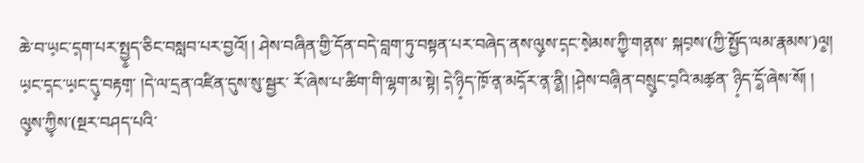ཆེ་བ་ཡ༷ང་ད༷ག་པར་སྤྱ༵ད་ཅིང་བསླབ་པར་བྱའོ། ། ཤེས་བཞིན་གྱི་དོན་བདེ་བླག་ཏུ་བསྟན་པར་བཞེད་ནས་ལུ༷ས་ད༷ང་སེ༷མས་ཀྱི༷་གན༷ས་ སྐབ༷ས་(ཀྱི་སྤྱོད་ལམ་རྣམས་)ལ༵། ཡ༷ང་ད༷ང་ཡ༷ང་དུ༷་བརྟག༷་ །དེ་ལ་དྲན་འཛིན་དུས་སུ་སྦྱར་ རོ་ཞེས་པ་ཚིག་གི་ལྷག་མ་སྟེ། དེ༷་ཉི༷ད་ཁོ༷་ན༷་མདོ༷ར་ན༷་ནི༵། །ཤེ༷ས་བཞི༷ན་བསྲུ༷ང་བ༷འི་མཚ༷ན་ ཉི༷ད་དོ༵་ཞེས་སོ། ། ལུ༷ས་ཀྱི༷ས་(སྔར་བཤད་པའི་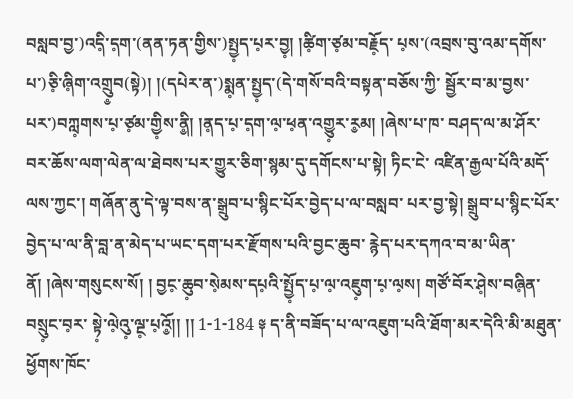བསླབ་བྱ་)འདི༷་ད༷ག་(ནན་ཏན་གྱིས་)སྤྱ༷ད་པ༷ར་བྱ༷། །ཚི༷ག་ཙ༷མ་བརྗོ༷ད་ པ༷ས་(འབྲས་བུ་འམ་དགོས་པ་)ཅི༷་ཞི༷ག་འགྲུ༵བ(སྟེ)། །(དཔེར་ན་)སྨ༷ན་སྤྱ༷ད་(དེ་གསོ་བའི་བསྟན་བཅོས་ཀྱི་ སྦྱོར་བ་མ་བྱས་པར་)བཀླ༷གས་པ༷་ཙ༷མ་གྱི༷ས་ནི༵། །ན༷ད་པ༷་ད༷ག་ལ༷་ཕ༷ན་འགྱུ༷ར་ར༵མ། །ཞེས་པ་ཁ་ བཤད་ལ་མ་ཤོར་བར་ཆོས་ལག་ལེན་ལ་ཐེབས་པར་གྱུར་ཅིག་སྙམ་དུ་དགོངས་པ་སྟེ། ཏིང་ངེ་ འཛིན་རྒྱལ་པོའི་མདོ་ལས་ཀྱང་། གཞོན་ནུ་དེ་ལྟ་བས་ན་སྒྲུབ་པ་སྙིང་པོར་བྱེད་པ་ལ་བསླབ་ པར་བྱ་སྟེ། སྒྲུབ་པ་སྙིང་པོར་བྱེད་པ་ལ་ནི་བླ་ན་མེད་པ་ཡང་དག་པར་རྫོགས་པའི་བྱང་ཆུབ་ རྙེད་པར་དཀའ་བ་མ་ཡིན་ནོ། །ཞེས་གསུངས་སོ། ། བྱང༷་ཆུ༷བ་སེ༷མས་དཔ༷འི་སྤྱོ༷ད་པ༷་ལ༷་འཇུ༷ག་པ༷་ལ༷ས། གཙོ་བོར་ཤེ༷ས་བཞི༷ན་བསྲུ༷ང་བ༷ར་ སྟེ༷་ལེ༷འུ༷་ལྔ༷་པ༷འོ༵།། །། 1-1-184 ༈ ད་ནི་བཟོད་པ་ལ་འཇུག་པའི་ཐོག་མར་དེའི་མི་མཐུན་ཕྱོགས་ཁོང་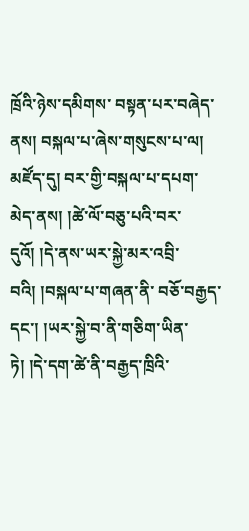ཁྲོའི་ཉེས་དམིགས་ བསྟན་པར་བཞེད་ནས། བསྐལ་པ་ཞེས་གསུངས་པ་ལ། མཛོད་དུ། བར་གྱི་བསྐལ་པ་དཔག་ མེད་ནས། །ཚེ་ལོ་བཅུ་པའི་བར་དུའོ། །དེ་ནས་ཡར་སྐྱེ་མར་འབྲི་བའི། །བསྐལ་པ་གཞན་ནི་ བཅོ་བརྒྱད་དང་། །ཡར་སྐྱེ་བ་ནི་གཅིག་ཡིན་ཏེ། །དེ་དག་ཚེ་ནི་བརྒྱད་ཁྲིའི་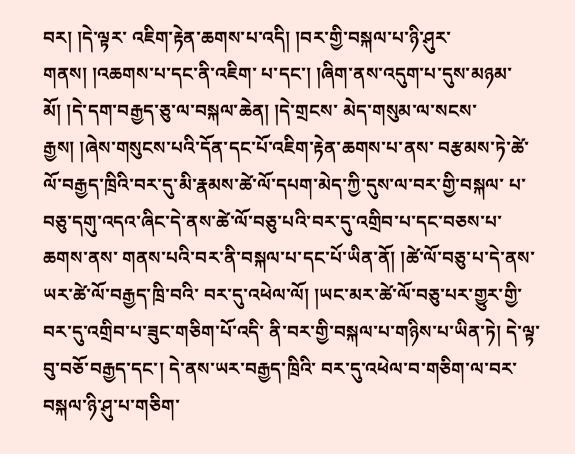བར། །དེ་ལྟར་ འཇིག་རྟེན་ཆགས་པ་འདི། །བར་གྱི་བསྐལ་པ་ཉི་ཤུར་གནས། །འཆགས་པ་དང་ནི་འཇིག་ པ་དང་། །ཞིག་ནས་འདུག་པ་དུས་མཉམ་མོ། །དེ་དག་བརྒྱད་ཅུ་ལ་བསྐལ་ཆེན། །དེ་གྲངས་ མེད་གསུམ་ལ་སངས་རྒྱས། །ཞེས་གསུངས་པའི་དོན་དང་པོ་འཇིག་རྟེན་ཆགས་པ་ནས་ བརྩམས་ཏེ་ཚེ་ལོ་བརྒྱད་ཁྲིའི་བར་དུ་མི་རྣམས་ཚེ་ལོ་དཔག་མེད་ཀྱི་དུས་ལ་བར་གྱི་བསྐལ་ པ་བཅུ་དགུ་འདའ་ཞིང་དེ་ནས་ཚེ་ལོ་བཅུ་པའི་བར་དུ་འགྲིབ་པ་དང་བཅས་པ་ཆགས་ནས་ གནས་པའི་བར་ནི་བསྐལ་པ་དང་པོ་ཡིན་ནོ། །ཚེ་ལོ་བཅུ་པ་དེ་ནས་ཡར་ཚེ་ལོ་བརྒྱད་ཁྲི་བའི་ བར་དུ་འཕེལ་ལོ། །ཡང་མར་ཚེ་ལོ་བཅུ་པར་གྱུར་གྱི་བར་དུ་འགྲིབ་པ་ཟུང་གཅིག་པོ་འདི་ ནི་བར་གྱི་བསྐལ་པ་གཉིས་པ་ཡིན་ཏེ། དེ་ལྟ་བུ་བཅོ་བརྒྱད་དང་། དེ་ནས་ཡར་བརྒྱད་ཁྲིའི་ བར་དུ་འཕེལ་བ་གཅིག་ལ་བར་བསྐལ་ཉི་ཤུ་པ་གཅིག་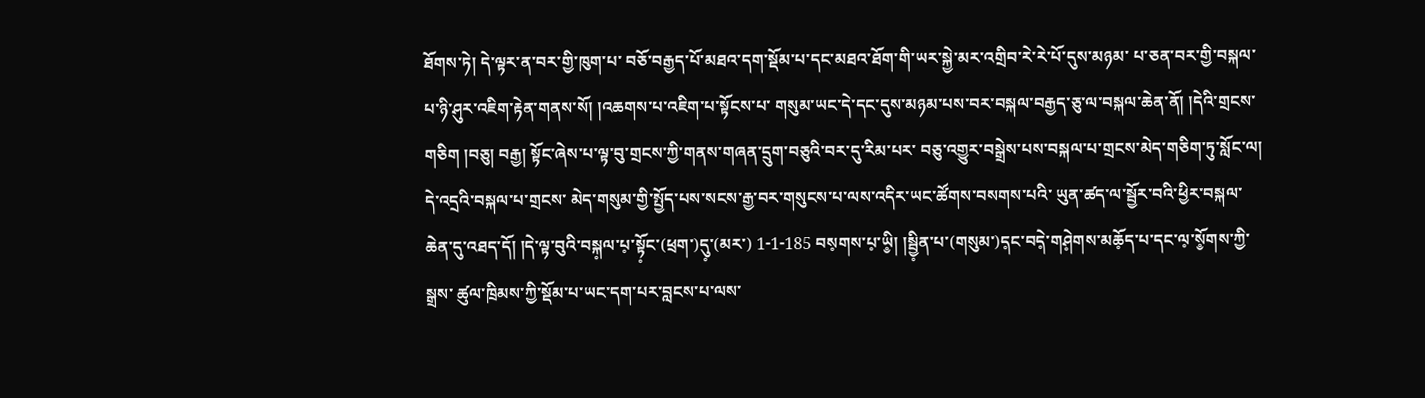ཐོགས་ཏེ། དེ་ལྟར་ན་བར་གྱི་ཁུག་པ་ བཅོ་བརྒྱད་པོ་མཐའ་དག་སྡོམ་པ་དང་མཐའ་ཐོག་གི་ཡར་སྐྱེ་མར་འགྲིབ་རེ་རེ་པོ་དུས་མཉམ་ པ་ཅན་བར་གྱི་བསྐལ་པ་ཉི་ཤུར་འཇིག་རྟེན་གནས་སོ། །འཆགས་པ་འཇིག་པ་སྟོངས་པ་ གསུམ་ཡང་དེ་དང་དུས་མཉམ་པས་བར་བསྐལ་བརྒྱད་ཅུ་ལ་བསྐལ་ཆེན་ནོ། །དེའི་གྲངས་ གཅིག །བཅུ། བརྒྱ། སྟོང་ཞེས་པ་ལྟ་བུ་གྲངས་ཀྱི་གནས་གཞན་དྲུག་བཅུའི་བར་དུ་རིམ་པར་ བཅུ་འགྱུར་བསྒྲེས་པས་བསྐལ་པ་གྲངས་མེད་གཅིག་ཏུ་སློང་ལ། དེ་འདྲའི་བསྐལ་པ་གྲངས་ མེད་གསུམ་གྱི་སྤྱོད་པས་སངས་རྒྱ་བར་གསུངས་པ་ལས་འདིར་ཡང་ཚོགས་བསགས་པའི་ ཡུན་ཚད་ལ་སྦྱོར་བའི་ཕྱིར་བསྐལ་ཆེན་དུ་འཐད་དོ། །དེ་ལྟ་བུའི་བསྐ༷ལ་པ༷་སྟོ༷ང་(ཕྲག་)དུ༷་(མར་) 1-1-185 བས༷གས་པ༷་ཡི༵། །སྦྱི༷ན་པ་(གསུམ་)ད༷ང་བདེ༷་གཤེ༷གས་མཆོ༷ད་པ་དང་ལ༷་སོ༵གས་ཀྱི་སྒྲས་ ཚུལ་ཁྲིམས་ཀྱི་སྡོམ་པ་ཡང་དག་པར་བླངས་པ་ལས་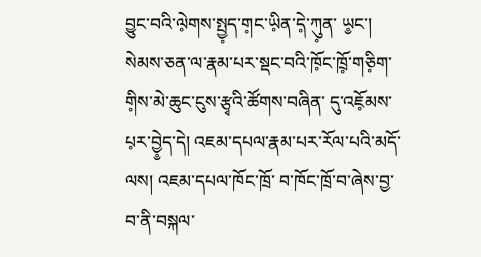བྱུང་བའི་ལེ༷གས་སྤྱ༷ད་ག༷ང་ཡི༷ན་དེ༷་ཀུ༷ན་ ཡ༵ང་། སེམས་ཅན་ལ་རྣམ་པར་སྡང་བའི་ཁོ༷ང་ཁྲོ༷་གཅི༷ག་གི༷ས་མེ་ཆུང་ངུས་རྩྭའི་ཚོགས་བཞིན་ དུ་འཇོ༷མས་པ༷ར་བྱེ༵ད་དེ། འཇམ་དཔལ་རྣམ་པར་རོལ་པའི་མདོ་ལས། འཇམ་དཔལ་ཁོང་ཁྲོ་ བ་ཁོང་ཁྲོ་བ་ཞེས་བྱ་བ་ནི་བསྐལ་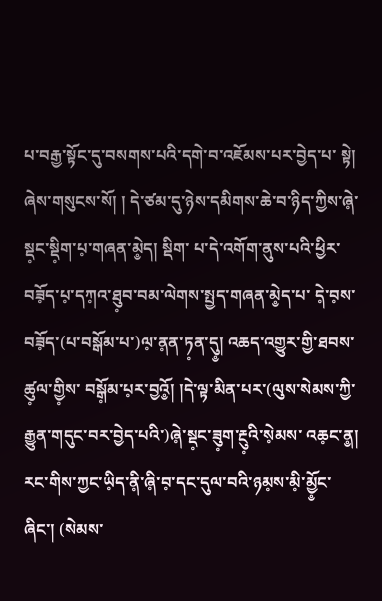པ་བརྒྱ་སྟོང་དུ་བསགས་པའི་དགེ་བ་འཇོམས་པར་བྱེད་པ་ སྟེ། ཞེས་གསུངས་སོ། ། དེ་ཙམ་དུ་ཉེས་དམིགས་ཆེ་བ་ཉིད་ཀྱིས་ཞེ༷་སྡ༷ང་སྡི༷ག་པ༷་གཞན་མེ༵ད། སྡིག་ པ་དེ་འགོག་ནུས་པའི་ཕྱིར་བཟོ༷ད་པ༷་དཀ༷འ་ཐུ༷བ་བམ་ལེགས་སྤྱད་གཞན་མེ༵ད་པ་ དེ༷་བ༷ས་བཟོ༷ད་(པ་བསྒོམ་པ་)ལ༷་ན༷ན་ཏ༷ན་དུ༵། འཆད་འགྱུར་གྱི་ཐབས་ཚུ༷ལ་གྱི༷ས་ བསྒོ༷མ་པ༷ར་བྱའོ༵། །དེ་ལྟ་མིན་པར་(ལུས་སེམས་ཀྱི་རྒྱུན་གདུང་བར་བྱེད་པའི་)ཞེ༷་སྡ༷ང་ཟུ༷ག་རྔུ༷འི་སེ༷མས་ འཆ༷ང་ན༵། རང་གིས་ཀྱང་ཡི༷ད་ནི༷་ཞི༷་བ༷་དང་དུལ་བའི་ཉམ༷ས་མི༷་མྱོ༵ང་ཞིང་། (སེམས་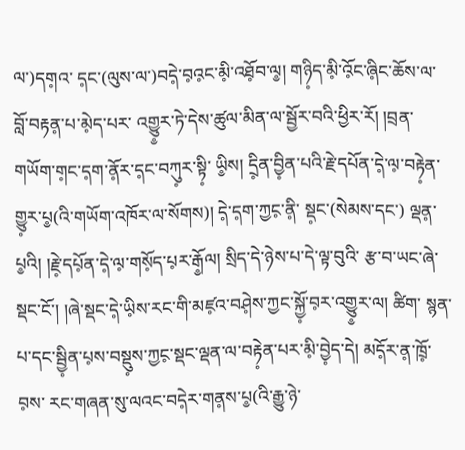ལ་)དག༷འ་ ད༷ང་(ལུས་ལ་)བདེ༷་བ༷འ༷ང་མི༷་འཐོ༷བ་ལ༵། གཉི༷ད་མི༷་འོ༷ང་ཞི༷ང་ཆོས་ལ་བློ་བརྟན༷་པ་མེ༷ད་པར་ འགྱུ༵ར་ཏེ་དེས་ཚུལ་མིན་ལ་སྦྱོར་བའི་ཕྱིར་རོ། །བྲན་གཡོག་ག༷ང་ད༷ག་ནོ༷ར་ད༷ང་བཀུ༷ར་སྟི༷་ ཡི༵ས། དྲི༷ན་བྱི༷ན་པའི་རྗེ་དཔོན་དེ༷་ལ༷་བརྟེ༷ན་གྱུ༷ར་པ༵(འི་གཡོག་འཁོར་ལ་སོགས)། དེ༷་ད༷ག་ཀྱང༷་ནི༷་ སྡ༷ང་(སེམས་དང་) ལྡན༷་པ༵འི། །རྗེ༷་དཔོ༷ན་དེ༷་ལ༷་གསོ༷ད་པ༷ར་རྒོ༵ལ། སྲིད་དེ་ཉེས་པ་དེ་ལྟ་བུའི་ རྩ་བ་ཡང་ཞེ་སྡང་ངོ་། །ཞེ་སྡང་དེ༷་ཡི༷ས་རང་གི་མཛ༷འ་བཤེ༷ས་ཀྱང་སྐྱོ༷་བ༷ར་འགྱུ༵ར་ལ། ཚིག་ སྙན་པ་དང་སྦྱི༷ན་པ༷ས་བསྡུ༷ས་ཀྱང༷་སྡང་ལྡན་ལ་བརྟེ༷ན་པར་མི༷་བྱེ༷ད་དེ། མདོ༷ར་ན༷་ཁྲོ༷་བ༷ས་ རང་གཞན་སུ་ལའང་བདེ༷ར་གན༷ས་པ༵(འི་རྒྱུ་ཉེ་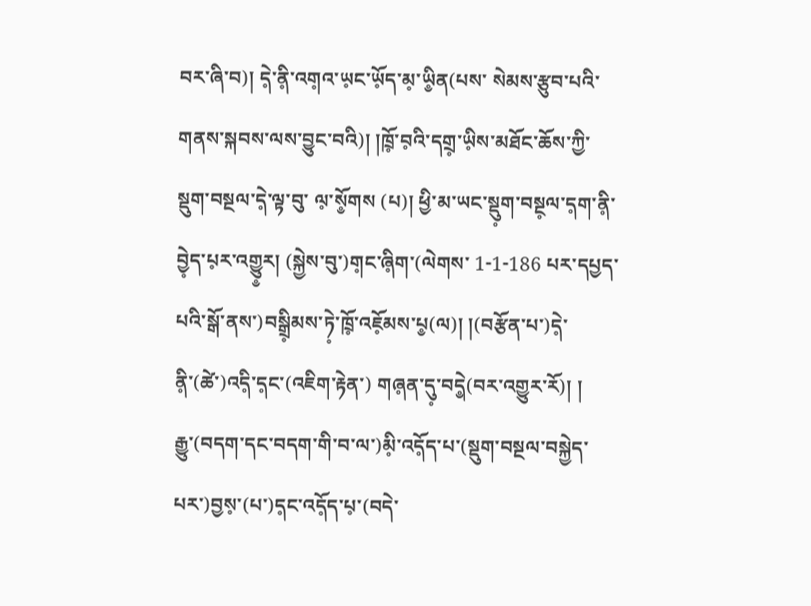བར་ཞི་བ)། དེ༷་ནི༷་འག༷འ་ཡ༷ང་ཡོ༷ད་མ༷་ཡི༵ན(པས་ སེམས་རྩུབ་པའི་གནས་སྐབས་ལས་བྱུང་བའི)། །ཁྲོ༷་བ༷འི་དགྲ༷་ཡི༷ས་མཐོང་ཆོས་ཀྱི་སྡུག་བསྔལ་དེ༷་ལྟ་བུ་ ལ༷་སོ༵གས (པ)། ཕྱི་མ་ཡང་སྡུ༷ག་བསྔ༷ལ་ད༷ག་ནི༷་བྱེ༷ད་པ༷ར་འགྱུ༵ར། (སྐྱེས་བུ་)ག༷ང་ཞི༷ག་(ལེགས་ 1-1-186 པར་དཔྱད་པའི་སྒོ་ནས་)བསྒྲི༷མས་ཏེ༷་ཁྲོ༷་འཇོ༷མས་པ༵(ལ)། །(བརྩོན་པ་)དེ༷་ནི༷་(ཚེ་)འདི༷་ད༷ང་(འཇིག་རྟེན་) གཞ༷ན་དུ༷་བདེ༵(བར་འགྱུར་རོ)། ། རྒྱུ་(བདག་དང་བདག་གི་བ་ལ་)མི༷་འདོ༷ད་པ་(སྡུག་བསྔལ་བསྐྱེད་པར་)བྱས༷་(པ་)ད༷ང་འདོ༷ད་པ༷་(བདེ་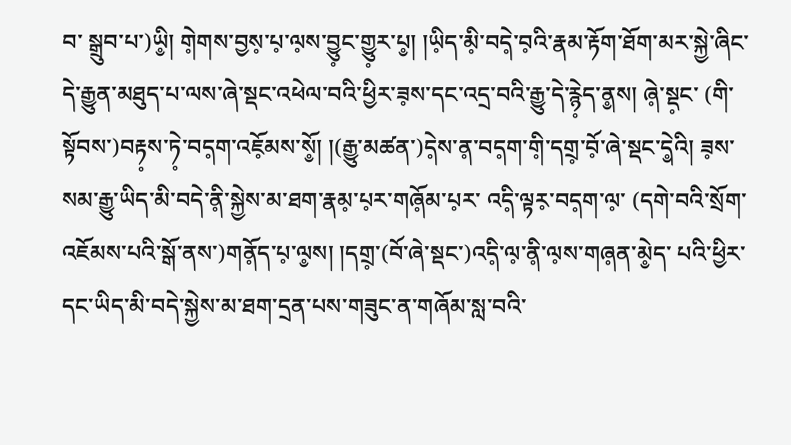བ་ སྒྲུབ་པ་)ཡི༵། གེ༷གས་བྱས༷་པ༷་ལ༷ས་བྱུ༷ང་གྱུ༷ར་པ༵། །ཡི༷ད་མི༷་བདེ༷་བ༷འི་རྣམ་རྟོག་ཐོག་མར་སྐྱེ་ཞིང་ དེ་རྒྱུན་མཐུད་པ་ལས་ཞེ་སྡང་འཕེལ་བའི་ཕྱིར་ཟ༷ས་དང་འདྲ་བའི་རྒྱུ་དེ་རྙེ༷ད་ན༵ས། ཞེ༷་སྡ༷ང་ (གི་སྟོབས་)བརྟ༷ས་ཏེ༷་བད༷ག་འཇོ༷མས་སོ༵། །(རྒྱུ་མཚན་)དེ༷ས་ན༷་བད༷ག་གི༷་དགྲ༷་བོ༷་ཞེ་སྡང་དེ༵འི། ཟ༷ས་སམ་རྒྱུ་ཡིད་མི་བདེ་ནི༷་སྐྱེས་མ་ཐག་རྣམ༷་པ༷ར་གཞོ༷མ་པ༷ར་ འདི༷་ལྟར༷་བད༷ག་ལ༷་ (དགེ་བའི་སྲོག་འཇོམས་པའི་སྒོ་ནས་)གནོ༷ད་པ༷་ལ༵ས། །དགྲ༷་(བོ་ཞེ་སྡང་)འདི༷་ལ༷་ནི༷་ལ༷ས་གཞ༷ན་མེ༵ད་ པའི་ཕྱིར་དང་ཡིད་མི་བདེ་སྐྱེས་མ་ཐག་དྲན་པས་གཟུང་ན་གཞོམ་སླ་བའི་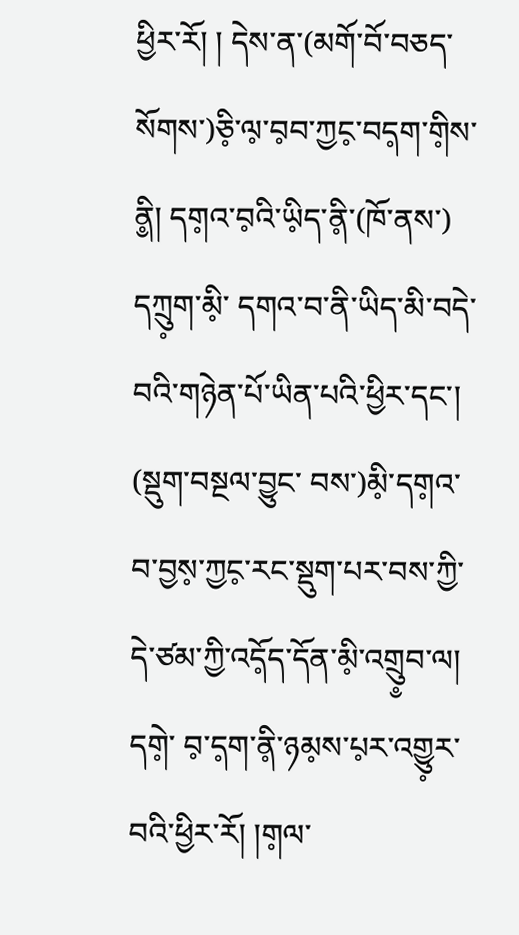ཕྱིར་རོ། ། དེས་ན་(མགོ་བོ་བཅད་སོགས་)ཅི༷་ལ༷་བ༷བ་ཀྱང༷་བད༷ག་གི༷ས་ནི༵། དག༷འ་བ༷འི་ཡི༷ད་ནི༷་(ཁོ་ནས་) དཀྲུ༷ག་མི༷་ དགའ་བ་ནི་ཡིད་མི་བདེ་བའི་གཉེན་པོ་ཡིན་པའི་ཕྱིར་དང་། (སྡུག་བསྔལ་བྱུང་ བས་)མི༷་དག༷འ་བ་བྱས༷་ཀྱང༷་རང་སྡུག་པར་བས་ཀྱི་དེ་ཙམ་ཀྱི་འདོ༷ད་དོན་མི༷་འགྲུ༵བ་ལ། དགེ༷་ བ༷་ད༷ག་ནི༷་ཉམ༷ས་པ༷ར་འགྱུ༷ར་བའི་ཕྱིར་རོ། །ག༷ལ་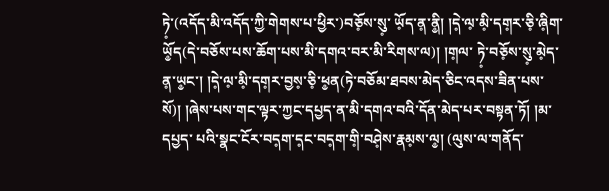ཏེ༷་(འདོད་མི་འདོད་ཀྱི་གེགས་པ་ཕྱིར་)བཅོ༷ས་སུ༷་ ཡོ༷ད་ན༷་ནི༵། །དེ༷་ལ༷་མི༷་དག༷ར་ཅི༷་ཞི༷ག་ཡོ༵ད(དེ་བཅོས་པས་ཆོག་པས་མི་དགའ་བར་མི་རིགས་ལ)། །ག༷ལ་ ཏེ༷་བཅོ༷ས་སུ༷་མེ༷ད་ན༷་ཡ༵ང་། །དེ༷་ལ༷་མི༷་དག༷ར་བྱས༷་ཅི༷་ཕ༵ན(ཏེ་བཅོམ་ཐབས་མེད་ཅིང་འདས་ཟིན་པས་ སོ)། །ཞེས་པས་གང་ལྟར་ཀྱང་དཔྱད་ན་མི་དགའ་བའི་དོན་མེད་པར་བསྟན་ཏོ། །མ་དཔྱད་ པའི་སྣང་ངོར་བད༷ག་ད༷ང་བད༷ག་གི༷་བཤེ༷ས་རྣམ༷ས་ལ༵། (ལུས་ལ་གནོད་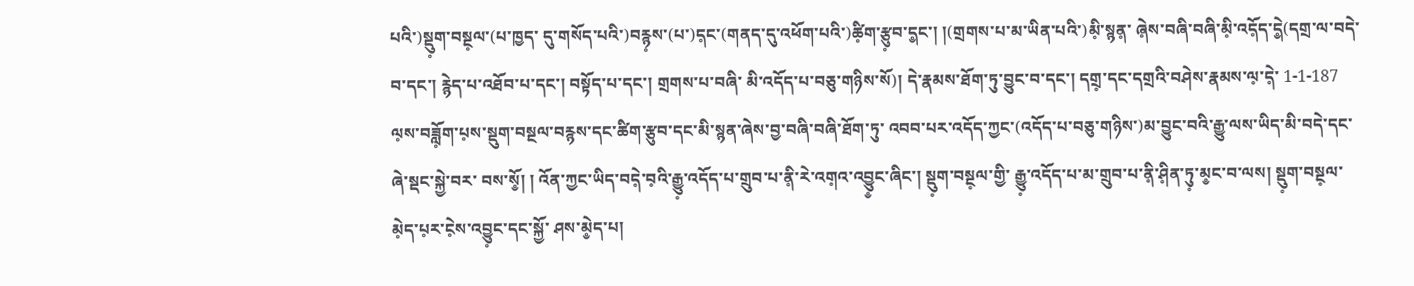པའི་)སྡུ༷ག་བསྔ༷ལ་(པ་ཁྱད་ དུ་གསོད་པའི་)བརྙ༷ས་(པ་)ད༷ང་(གནད་དུ་འཕོག་པའི་)ཚི༷ག་རྩུ༷བ་ད༵ང་། །(གྲགས་པ་མ་ཡིན་པའི་)མི༷་སྙན༷་ ཞེ༷ས་བཞི་བཞི་མི༷་འདོ༷ད་དེ༵(དགྲ་ལ་བདེ་བ་དང་། རྙེད་པ་འཐོབ་པ་དང་། བསྟོད་པ་དང་། གྲགས་པ་བཞི་ མི་འདོད་པ་བཅུ་གཉིས་སོ)། དེ་རྣམས་ཐོག་ཏུ་བྱུང་བ་དང་། དགྲ༷་དང་དགྲའི་བཤེས་རྣམས་ལ༷་དེ༷་ 1-1-187 ལ༷ས་བཟློ༷ག་པ༷ས་སྡུག་བསྔལ་བརྙས་དང་ཚིག་རྩུབ་དང་མི་སྙན་ཞེས་བྱ་བཞི་བཞི་ཐོག་ཏུ་ འབབ་པར་འདོད་ཀྱང་(འདོད་པ་བཅུ་གཉིས་)མ་བྱུང་བའི་རྒྱུ་ལས་ཡིད་མི་བདེ་དང་ཞེ་སྡང་སྐྱེ་བར་ བས་སོ༵། ། འོན་ཀྱང་ཡིད་བདེ༷་བ༷འི་རྒྱུ༷་འདོད་པ་གྲུབ་པ་ནི༷་རེ་འག༷འ་འབྱུ༵ང་ཞིང་། སྡུ༷ག་བསྔ༷ལ་གྱི་ རྒྱུ༷་འདོད་པ་མ་གྲུབ་པ་ནི༷་ཤི༷ན་ཏུ༷་མ༵ང་བ་ལས། སྡུ༷ག་བསྔ༷ལ་མེ༷ད་པ༷ར་ངེ༷ས་འབྱུ༷ང་དང་སྐྱོ་ ཤས་མེ༵ད་པ།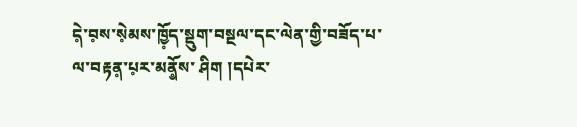དེ༷་བ༷ས་སེ༷མས་ཁྱོ༷ད་སྡུག་བསྔལ་དང་ལེན་གྱི་བཟོད་པ་ལ་བརྟན༷་པ༷ར་མནོ༵ས་ ཤིག །དཔེར་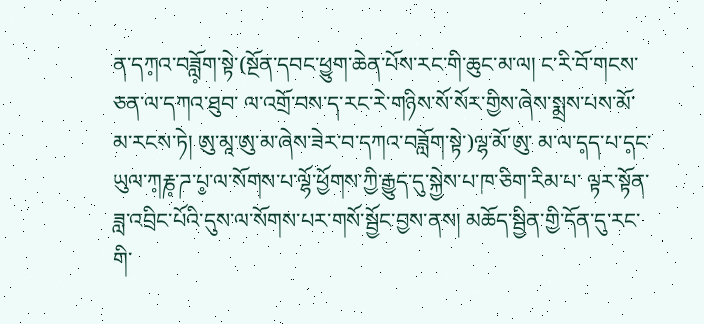ན་དཀ༷འ་བཟློ༷ག་སྟེ་(སྔོན་དབང་ཕྱུག་ཆེན་པོས་རང་གི་ཆུང་མ་ལ། ང་རི་བོ་གངས་ཅན་ལ་དཀའ་ཐུབ་ ལ་འགྲོ་བས་ད་རང་རེ་གཉིས་སོ་སོར་གྱིས་ཞེས་སྨྲས་པས་མོ་མ་རངས་ཏེ། ཨུ་མཱ་ཨུ་མ་ཞེས་ཟེར་བ་དཀའ་བཟློག་སྟེ་)ལྷ་མོ་ཨུ་ མ་ལ་ད༷ད་པ་ད༷ང་ཡུལ་ཀ༷རྞ༷་ཌ་པ༵་ལ་སོགས་པ་ལྷོ་ཕྱོགས་ཀྱི་རྒྱུད་དུ་སྐྱེས་པ་ཁ་ཅིག་རིམ་པ་ ལྟར་སྟོན་ཟླ་འབྲིང་པོའི་དུས་ལ་སོགས་པར་གསོ་སྦྱོང་བྱས་ནས། མཆོད་སྦྱིན་གྱི་དོན་དུ་རང་ གི་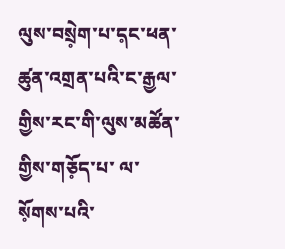ལུས་བསྲེ༷ག་པ་ད༷ང་ཕན་ཚུན་འགྲན་པའི་ང་རྒྱལ་གྱིས་རང་གི་ལུས་མཚོན་གྱིས་གཅོ༷ད་པ་ ལ་སོ༷གས་པའི་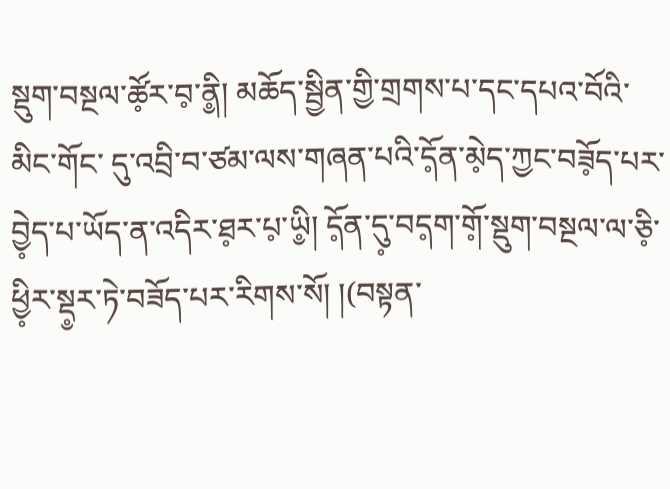སྡུག་བསྔལ་ཚོ༷ར་བ༷་ནི༵། མཆོད་སྦྱིན་གྱི་གྲགས་པ་དང་དཔའ་བོའི་མིང་གོང་ དུ་འབྲི་བ་ཙམ་ལས་གཞན་པའི་དོ༷ན་མེ༷ད་ཀྱང་བཟོ༷ད་པར་བྱེ༷ད་པ་ཡོད་ན་འདིར་ཐ༷ར་པ༷་ཡི༵། དོ༷ན་དུ༷་བད༷ག་གོ༷་སྡུག་བསྔལ་ལ་ཅི༷་ཕྱི༷ར་སྡ༵ར་ཏེ་བཟོད་པར་རིགས་སོ། །(བསྟན་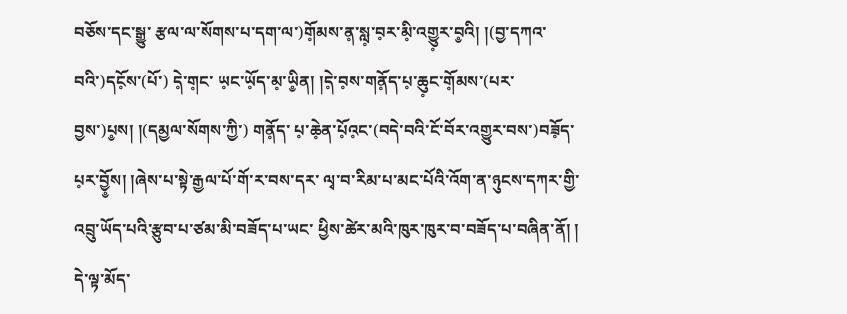བཅོས་དང་སྒྱུ་ རྩལ་ལ་སོགས་པ་དག་ལ་)གོ༷མས་ན༷་སླ༷་བ༷ར་མི༷་འགྱུ༷ར་བ༵འི། །(བྱ་དཀའ་བའི་)དངོ༷ས་(པོ་) དེ༷་ག༷ང་ ཡ༷ང་ཡོ༷ད་མ༷་ཡི༵ན། །དེ༷་བ༷ས་གནོ༷ད་པ༷་ཆུ༷ང་གོ༷མས་(པར་བྱས་)པ༵ས། །(དམྱལ་སོགས་ཀྱི་) གནོ༷ད་ པ༷་ཆེ༷ན་པོ༷འ༷ང་(བདེ་བའི་ངོ་བོར་འགྱུར་བས་)བཟོ༷ད་པ༷ར་བྱོ༵ས། །ཞེས་པ་སྟེ་རྒྱལ་པོ་གོ་ར་བས་དར་ ལྭ་བ་རིམ་པ་མང་པོའི་འོག་ན་ཉུངས་དཀར་གྱི་འབྲུ་ཡོད་པའི་རྩུབ་པ་ཙམ་མི་བཟོད་པ་ཡང་ ཕྱིས་ཚེར་མའི་ཁུར་ཁུར་བ་བཟོད་པ་བཞིན་ནོ། ། དེ་ལྟ་མོད་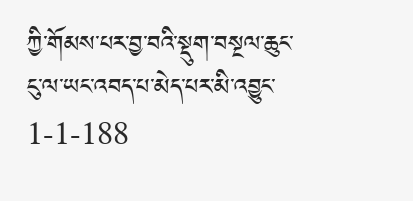ཀྱི་གོམས་པར་བྱ་བའི་སྡུག་བསྔལ་ཆུང་ངུ་ལ་ཡང་འབད་པ་མེད་པར་མི་འབྱུང་ 1-1-188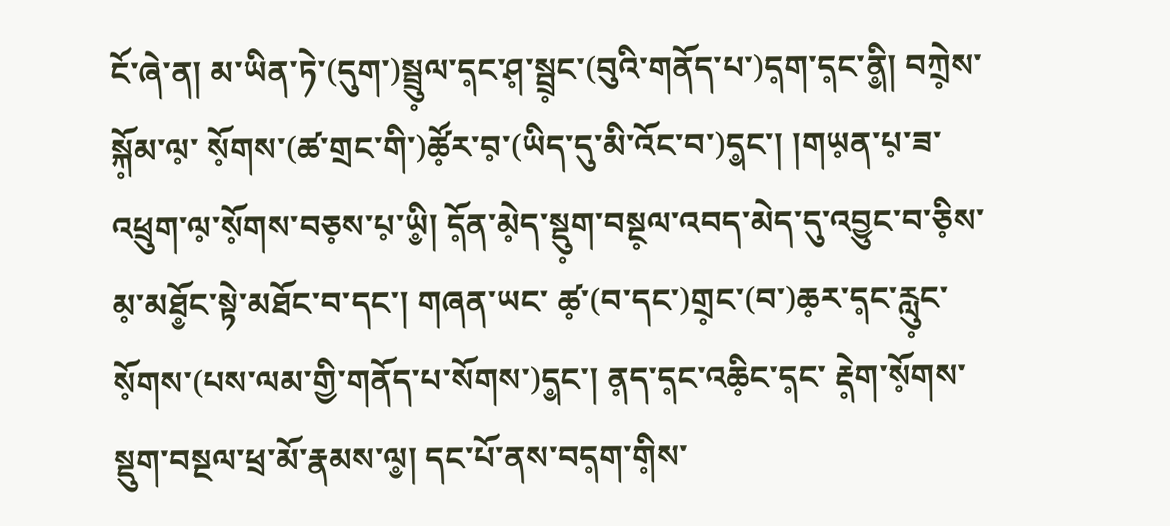ངོ་ཞེ་ན། མ་ཡིན་ཏེ་(དུག་)སྦྲུ༷ལ་ད༷ང་ཤ༷་སྦྲ༷ང་(བུའི་གནོད་པ་)ད༷ག་ད༷ང་ནི༵། བཀྲེ༷ས་སྐོ༷མ་ལ༷་ སོ༷གས་(ཚ་གྲང་གི་)ཚོ༷ར་བ༷་(ཡིད་དུ་མི་འོང་བ་)ད༵ང་། །གཡ༷ན་པ༷་ཟ་འཕྲུག་ལ༷་སོ༷གས་བཅ༷ས་པ༷་ཡི༵། དོ༷ན་མེ༷ད་སྡུ༷ག་བསྔ༷ལ་འབད་མེད་དུ་འབྱུང་བ་ཅི༷ས་མ༷་མཐོ༵ང་སྟེ་མཐོང་བ་དང་། གཞན་ཡང་ ཚ༷་(བ་དང་)གྲ༷ང་(བ་)ཆ༷ར་ད༷ང་རླུ༷ང་སོ༷གས་(པས་ལམ་གྱི་གནོད་པ་སོགས་)ད༵ང་། ན༷ད་ད༷ང་འཆི༷ང་ད༷ང་ རྡེ༷ག་སོ༷གས་སྡུག་བསྔལ་ཕྲ་མོ་རྣམས་ལ༵། དང་པོ་ནས་བད༷ག་གི༷ས་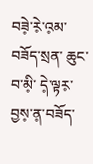བཟེ༷་རེ༷་འ༷མ་བཟོད་སྲན་ ཆུང་བ་མི༷་ དེ༷་ལྟར༷་བྱས༷་ན༷་བཟོད་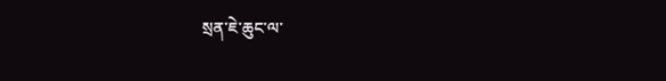སྲན་ཇེ་ཆུང་ལ་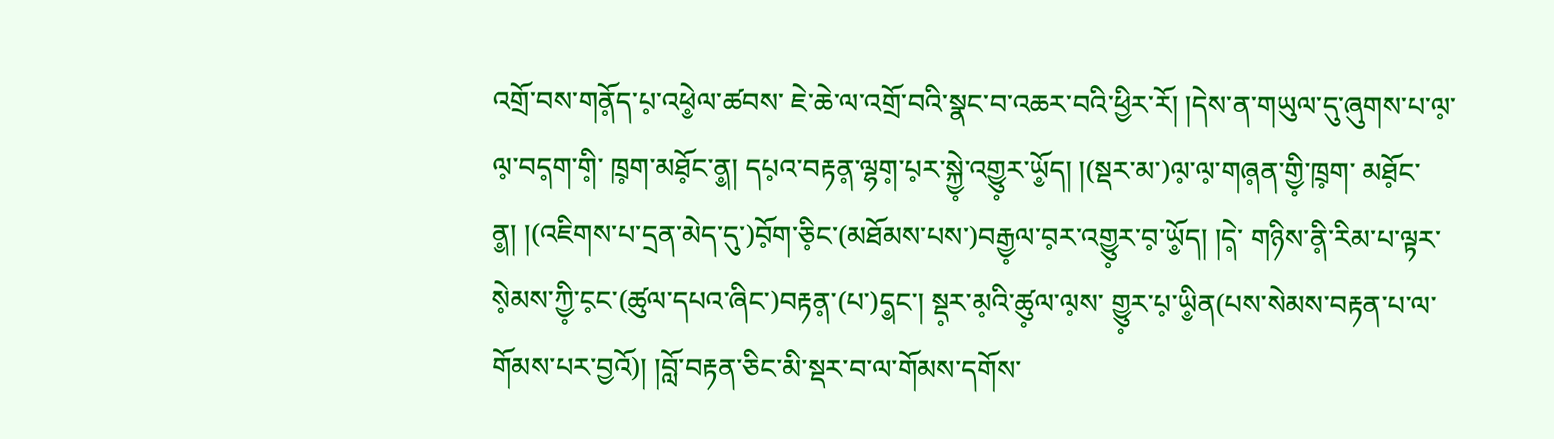འགྲོ་བས་གནོ༷ད་པ༷་འཕེ༵ལ་ཚབས་ ཇེ་ཆེ་ལ་འགྲོ་བའི་སྣང་བ་འཆར་བའི་ཕྱིར་རོ། །དེས་ན་གཡུལ་དུ་ཞུགས་པ་ལ༷་ལ༷་བད༷ག་གི༷་ ཁྲ༷ག་མཐོ༷ང་ན༵། དཔ༷འ་བརྟན༷་ལྷག༷་པ༷ར་སྐྱེ༷་འགྱུ༷ར་ཡོ༵ད། །(སྡར་མ་)ལ༷་ལ༷་གཞ༷ན་གྱི༷་ཁྲ༷ག་ མཐོ༷ང་ན༵། །(འཇིགས་པ་དྲན་མེད་དུ་)བོ༷ག་ཅི༷ང་(མཐོམས་པས་)བརྒྱ༷ལ་བ༷ར་འགྱུ༷ར་བ༷་ཡོ༵ད། །དེ༷་ གཉིས་ནི༷་རིམ་པ་ལྟར་སེ༷མས་ཀྱི༷་ང༷ང་(ཚུལ་དཔའ་ཞིང་)བརྟན༷་(པ་)ད༵ང་། སྡ༷ར་མ༷འི་ཚུ༷ལ་ལ༷ས་ གྱུ༷ར་པ༷་ཡི༵ན(པས་སེམས་བརྟན་པ་ལ་གོམས་པར་བྱའོ)། །བློ་བརྟན་ཅིང་མི་སྡར་བ་ལ་གོམས་དགོས་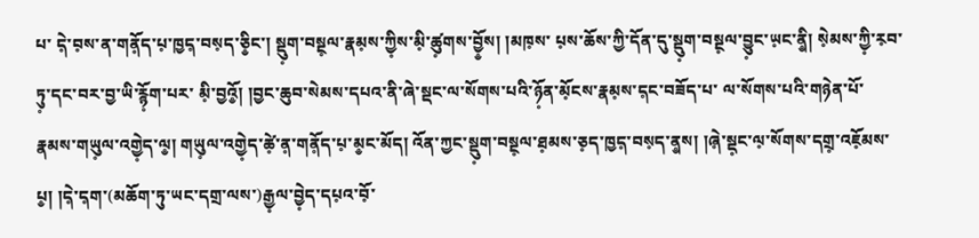པ་ དེ༷་བ༷ས་ན་གནོ༷ད་པ༷་ཁྱད༷་བས༷ད་ཅི༵ང་། སྡུ༷ག་བསྔ༷ལ་རྣམ༷ས་ཀྱི༷ས་མི༷་ཚུ༷གས་བྱོ༵ས། །མཁ༷ས་ པ༷ས་ཆོས་ཀྱི་དོན་དུ་སྡུ༷ག་བསྔ༷ལ་བྱུ༷ང་ཡ༷ང་ནི༵། སེ༷མས་ཀྱི༷་ར༷བ་ཏུ༷་དང་བར་བྱ་ཡི་རྙོ༷ག་པར་ མི༷་བྱའོ༵། །བྱང་ཆུབ་སེམས་དཔའ་ནི་ཞེ་སྡང་ལ་སོགས་པའི་ཉོ༷ན་མོ༷ངས་རྣམ༷ས་ད༷ང་བཟོད་པ་ ལ་སོགས་པའི་གཉེན་པོ་རྣམས་གཡུ༷ལ་འགྱེ༷ད་ལ༵། གཡུ༷ལ་འགྱེ༷ད་ཚེ༷་ན༷་གནོ༷ད་པ༷་མ༵ང་མོད། འོན་ཀྱང་སྡུ༷ག་བསྔ༷ལ་ཐ༷མས་ཅ༷ད་ཁྱད༷་བས༷ད་ན༵ས། །ཞེ༷་སྡ༷ང་ལ༷་སོགས་དགྲ༷་འཇོ༷མས་པ༵། །དེ༷་ད༷ག་(མཆོག་ཏུ་ཡང་དགྲ་ལས་)རྒྱ༷ལ་བྱེ༷ད་དཔ༷འ་བོ༷་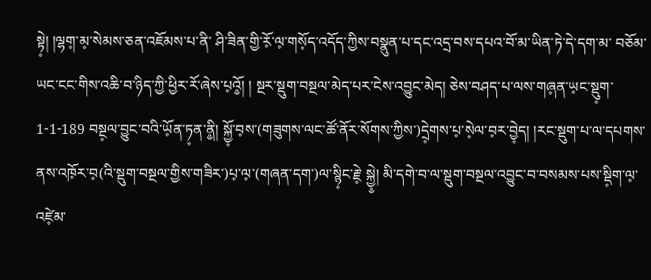སྟེ༷། །ལྷག༷་མ༷་སེམས་ཅན་འཇོམས་པ་ནི་ ཤི་ཟིན་གྱི་རོ༷་ལ༷་གསོ༷ད་འདོད་ཀྱིས་བསྣུན་པ་དང་འདྲ་བས་དཔའ་བོ་མ་ཡིན་ཏེ་དེ་དག་མ་ བཅོམ་ཡང་ངང་གིས་འཆི་བ་ཉིད་ཀྱི་ཕྱིར་རོ་ཞེས་པ༷འོ༵། ། སྔར་སྡུག་བསྔལ་མེད་པར་ངེས་འབྱུང་མེད། ཅེས་བཤད་པ་ལས་གཞ༷ན་ཡ༷ང་སྡུ༷ག་ 1-1-189 བསྔ༷ལ་བྱུང་བའི་ཡོ༷ན་ཏ༷ན་ནི༵། སྐྱོ༷་བ༷ས་(གཟུགས་ལང་ཚོ་ནོར་སོགས་ཀྱིས་)དྲེ༷གས་པ༷་སེ༷ལ་བ༷ར་བྱེ༷ད། །རང་སྡུག་པ་ལ་དཔགས་ནས་འཁོ༷ར་བ༷(འི་སྡུག་བསྔལ་གྱིས་གཟིར་)པ༷་ལ༷་(གཞན་དག་)ལ་སྙི༷ང་རྗེ༷་ སྐྱེ༵། མི་དགེ་བ་ལ་སྡུག་བསྔལ་འབྱུང་བ་བསམས་པས་སྡི༷ག་ལ༷་འཛེ༷མ་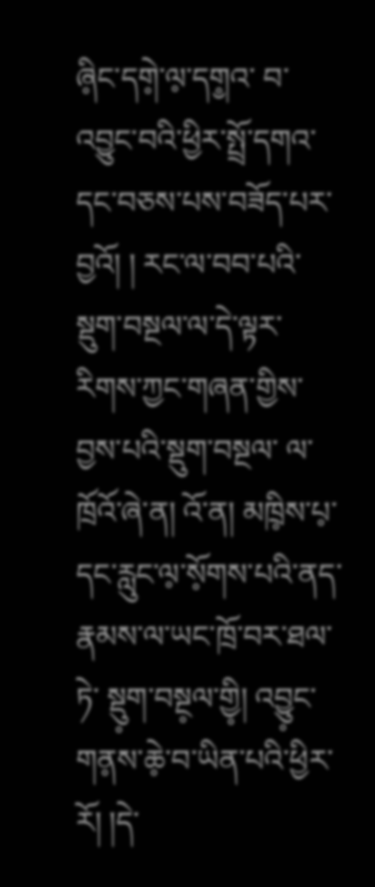ཞི༷ང་དགེ༷་ལ༷་དག༵འ་ བ་འབྱུང་བའི་ཕྱིར་སྤྲོ་དགའ་དང་བཅས་པས་བཟོད་པར་བྱའོ། ། རང་ལ་བབ་པའི་སྡུག་བསྔལ་ལ་དེ་ལྟར་རིགས་ཀྱང་གཞན་གྱིས་བྱས་པའི་སྡུག་བསྔལ་ ལ་ཁྲོའོ་ཞེ་ན། འོ་ན། མཁྲི༷ས་པ༷་དང་རླུང་ལ༷་སོ༷གས་པའི་ནད་རྣམས་ལ་ཡང་ཁྲོ་བར་ཐལ་ཏེ་ སྡུ༷ག་བསྔ༷ལ་གྱི༷། འབྱུ༷ང་གན༷ས་ཆེ༷་བ་ཡིན་པའི་ཕྱིར་རོ། །དེ་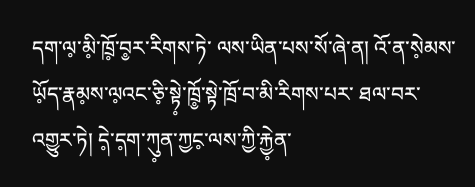དག་ལ༷་མི༷་ཁྲོ༷་བ༵ར་རིགས་ཏེ་ ལས་ཡིན་པས་སོ་ཞེ་ན། འོ་ན་སེ༷མས་ཡོ༷ད་རྣམ༷ས་ལ༷འང་ཅི༷་སྟེ༷་ཁྲོ༵་སྟེ་ཁྲོ་བ་མི་རིགས་པར་ ཐལ་བར་འགྱུར་ཏེ། དེ༷་ད༷ག་ཀུ༷ན་ཀྱང༷་ལས་ཀྱི་རྐྱེ༷ན་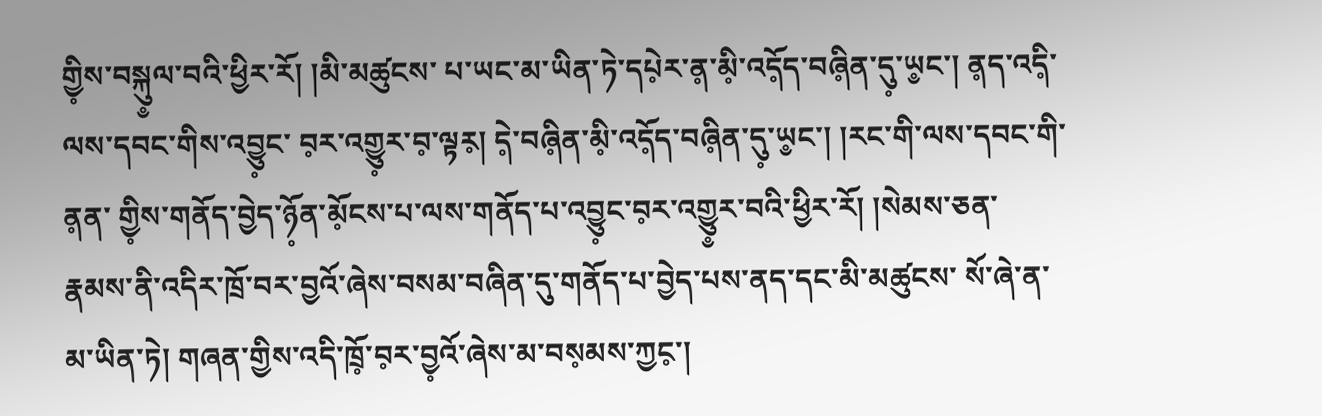གྱི༷ས་བསྐུ༵ལ་བའི་ཕྱིར་རོ། །མི་མཚུངས་ པ་ཡང་མ་ཡིན་ཏེ་དཔེ༷ར་ན༷་མི༷་འདོ༷ད་བཞི༷ན་དུ༷་ཡ༵ང་། ན༷ད་འདི༷་ལས་དབང་གིས་འབྱུ༷ང་ བ༷ར་འགྱུ༷ར་བ༷་ལྟར༷། དེ༷་བཞི༷ན་མི༷་འདོ༷ད་བཞི༷ན་དུ༷་ཡ༵ང་། །རང་གི་ལས་དབང་གི་ན༷ན་ གྱི༷ས་གནོད་བྱེད་ཉོ༷ན་མོ༷ངས་པ་ལས་གནོད་པ་འབྱུ༷ང་བ༷ར་འགྱུ༵ར་བའི་ཕྱིར་རོ། །སེམས་ཅན་ རྣམས་ནི་འདིར་ཁྲོ་བར་བྱའོ་ཞེས་བསམ་བཞིན་དུ་གནོད་པ་བྱེད་པས་ནད་དང་མི་མཚུངས་ སོ་ཞེ་ན་མ་ཡིན་ཏེ། གཞན་གྱིས་འདི་ཁྲོ༷་བ༷ར་བྱ༷འོ་ཞེས་མ་བས༷མས་ཀྱང༷་།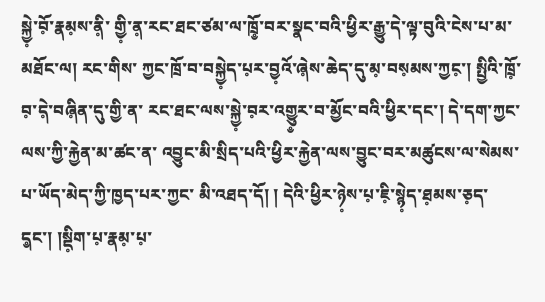སྐྱེ༷་བོ༷་རྣམ༷ས་ནི༷་ གྱི༷་ན༷་རང་ཐང་ཙམ་ལ་ཁྲོ༵་བར་སྣང་བའི་ཕྱིར་རྒྱུ་དེ་ལྟ་བུའི་ངེས་པ་མ་མཐོང་ལ། རང་གིས་ ཀྱང་ཁྲོ་བ་བསྐྱེ༷ད་པ༷ར་བྱ༷འོ་ཞེ༷ས་ཆེད་དུ་མ༷་བས༷མས་ཀྱང༷་། སྤྱིའི་ཁྲོ༷་བ༷་དེ༷་བཞི༷ན་དུ་གྱི་ན་ རང་ཐང་ལས་སྐྱེ༷་བ༷ར་འགྱུ༵ར་བ་མྱོང་བའི་ཕྱིར་དང་། དེ་དག་ཀྱང་ལས་ཀྱི་རྐྱེན་མ་ཚང་ན་ འབྱུང་མི་སྲིད་པའི་ཕྱིར་རྐྱེན་ལས་བྱུང་བར་མཚུངས་ལ་སེམས་པ་ཡོད་མེད་ཀྱི་ཁྱད་པར་ཀྱང་ མི་འཐད་དོ། ། དེའི་ཕྱིར་ཉེ༷ས་པ༷་ཇི༷་སྙེ༷ད་ཐ༷མས་ཅ༷ད་ད༵ང་། །སྡི༷ག་པ༷་རྣམ༷་པ༷་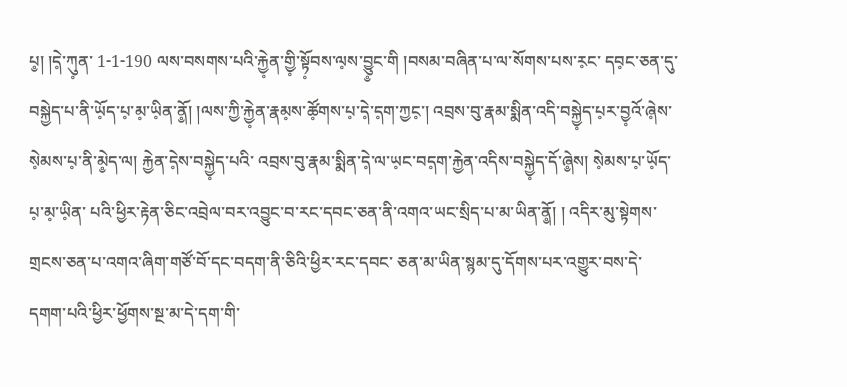པ༵། །དེ༷་ཀུ༷ན་ 1-1-190 ལས་བསགས་པའི་རྐྱེ༷ན་གྱི༷་སྟོ༷བས་ལ༷ས་བྱུ༵ང་གི །བསམ་བཞིན་པ་ལ་སོགས་པས་ར༷ང་ དབ༷ང་ཅན་དུ་བསྐྱེད་པ་ནི་ཡོ༷ད་པ༷་མ༷་ཡི༷ན་ནོ༵། །ལས་ཀྱི་རྐྱེ༷ན་རྣམ༷ས་ཚོ༷གས་པ༷་དེ༷་ད༷ག་ཀྱང༷་། འབྲས་བུ་རྣམ་སྨིན་འདི་བསྐྱེ༷ད་པ༷ར་བྱ༷འོ་ཞེ༷ས་སེ༷མས་པ༷་ནི་མེ༵ད་ལ། རྐྱེན་དེ༷ས་བསྐྱེ༷ད་པའི་ འབྲས་བུ་རྣམ་སྨིན་དེ༷་ལ་ཡ༷ང་བད༷ག་རྐྱེན་འདིས་བསྐྱེ༷ད་དོ་ཞེ༵ས། སེ༷མས་པ༷་ཡོ༷ད་པ༷་མ༷་ཡི༷ན་ པའི་ཕྱིར་རྟེན་ཅིང་འབྲེལ་བར་འབྱུང་བ་རང་དབང་ཅན་ནི་འགའ་ཡང་སྲིད་པ་མ་ཡིན་ནོ༵། ། འདིར་མུ་སྟེགས་གྲངས་ཅན་པ་འགའ་ཞིག་གཙོ་བོ་དང་བདག་ནི་ཅིའི་ཕྱིར་རང་དབང་ ཅན་མ་ཡིན་སྙམ་དུ་དོགས་པར་འགྱུར་བས་དེ་དགག་པའི་ཕྱིར་ཕྱོགས་སྔ་མ་དེ་དག་གི་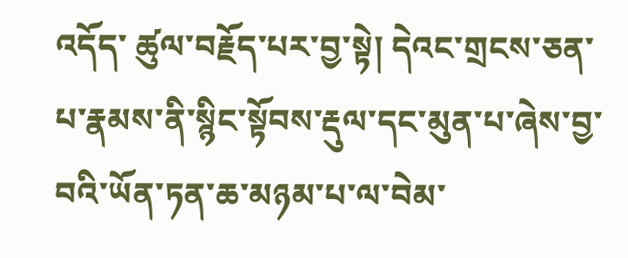འདོད་ ཚུལ་བརྗོད་པར་བྱ་སྟེ། དེའང་གྲངས་ཅན་པ་རྣམས་ནི་སྙིང་སྟོབས་རྡུལ་དང་མུན་པ་ཞེས་བྱ་ བའི་ཡོན་ཏན་ཆ་མཉམ་པ་ལ་བེམ་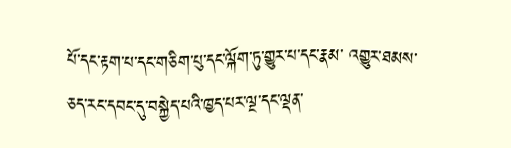པོ་དང་རྟག་པ་དང་གཅིག་པུ་དང་ལྐོག་ཏུ་གྱུར་པ་དང་རྣམ་ འགྱུར་ཐམས་ཅད་རང་དབང་དུ་བསྐྱེད་པའི་ཁྱད་པར་ལྔ་དང་ལྡན་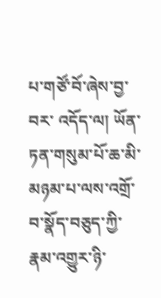པ་གཙོ་བོ་ཞེས་བྱ་བར་ འདོད་ལ། ཡོན་ཏན་གསུམ་པོ་ཆ་མི་མཉམ་པ་ལས་འགྲོ་བ་སྣོད་བཅུད་ཀྱི་རྣམ་འགྱུར་ཉི་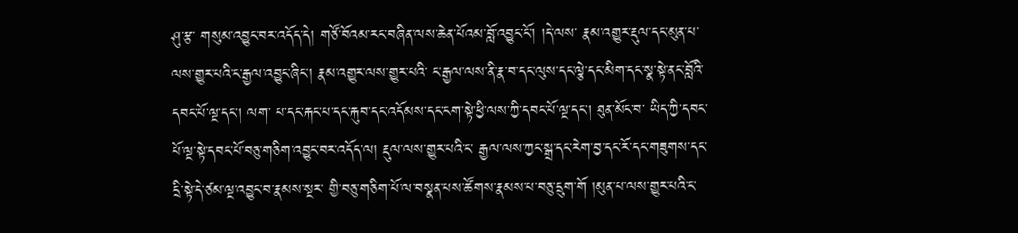ཤུ་རྩ་ གསུམ་འབྱུང་བར་འདོད་དེ། གཙོ་བོའམ་རང་བཞིན་ལས་ཆེན་པོའམ་བློ་འབྱུང་ངོ་། །དེ་ལས་ རྣམ་འགྱུར་རྡུལ་དང་མུན་པ་ལས་གྱུར་པའི་ང་རྒྱལ་འབྱུང་ཞིང་། རྣམ་འགྱུར་ལས་གྱུར་པའི་ ང་རྒྱལ་ལས་ནི་རྣ་བ་དང་ལུས་དང་ལྕེ་དང་མིག་དང་སྣ་སྟེ་ནང་བློའི་དབང་པོ་ལྔ་དང་། ལག་ པ་དང་རྐང་པ་དང་རྐུབ་དང་འདོམས་དང་ངག་སྟེ་ཕྱི་ལས་ཀྱི་དབང་པོ་ལྔ་དང་། ཐུན་མོང་བ་ ཡིད་ཀྱི་དབང་པོ་ལྔ་སྟེ་དབང་པོ་བཅུ་གཅིག་འབྱུང་བར་འདོད་ལ། རྡུལ་ལས་གྱུར་པའི་ང་ རྒྱལ་ལས་ཀྱང་སྒྲ་དང་རེག་བྱ་དང་རོ་དང་གཟུགས་དང་དྲི་སྟེ་དེ་ཙམ་ལྔ་འབྱུང་བ་རྣམས་སྔར་ གྱི་བཅུ་གཅིག་པོ་ལ་བསྣན་པས་ཚོགས་རྣམས་པ་བཅུ་དྲུག་གོ །མུན་པ་ལས་གྱུར་པའི་ང་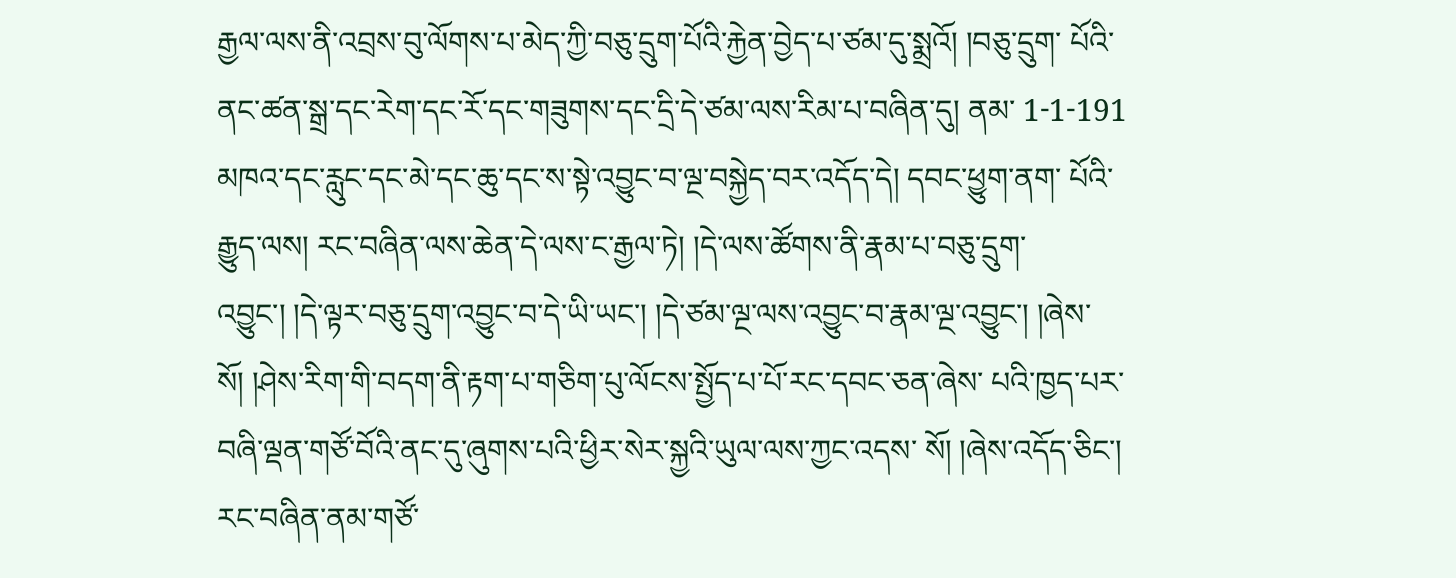རྒྱལ་ལས་ནི་འབྲས་བུ་ལོགས་པ་མེད་ཀྱི་བཅུ་དྲུག་པོའི་རྐྱེན་བྱེད་པ་ཙམ་དུ་སྨྲའོ། །བཅུ་དྲུག་ པོའི་ནང་ཚན་སྒྲ་དང་རེག་དང་རོ་དང་གཟུགས་དང་དྲི་དེ་ཙམ་ལས་རིམ་པ་བཞིན་དུ། ནམ་ 1-1-191 མཁའ་དང་རླུང་དང་མེ་དང་ཆུ་དང་ས་སྟེ་འབྱུང་བ་ལྔ་བསྐྱེད་བར་འདོད་དེ། དབང་ཕྱུག་ནག་ པོའི་རྒྱུད་ལས། རང་བཞིན་ལས་ཆེན་དེ་ལས་ང་རྒྱལ་ཏེ། །དེ་ལས་ཚོགས་ནི་རྣམ་པ་བཅུ་དྲུག་ འབྱུང་། །དེ་ལྟར་བཅུ་དྲུག་འབྱུང་བ་དེ་ཡི་ཡང་། །དེ་ཙམ་ལྔ་ལས་འབྱུང་བ་རྣམ་ལྔ་འབྱུང་། །ཞེས་སོ། །ཤེས་རིག་གི་བདག་ནི་རྟག་པ་གཅིག་པུ་ལོངས་སྤྱོད་པ་པོ་རང་དབང་ཅན་ཞེས་ པའི་ཁྱད་པར་བཞི་ལྡན་གཙོ་བོའི་ནང་དུ་ཞུགས་པའི་ཕྱིར་སེར་སྐྱའི་ཡུལ་ལས་ཀྱང་འདས་ སོ། །ཞེས་འདོད་ཅིང་། རང་བཞིན་ནམ་གཙོ་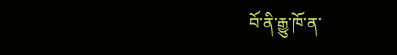བོ་ནི་རྒྱུ་ཁོ་ན་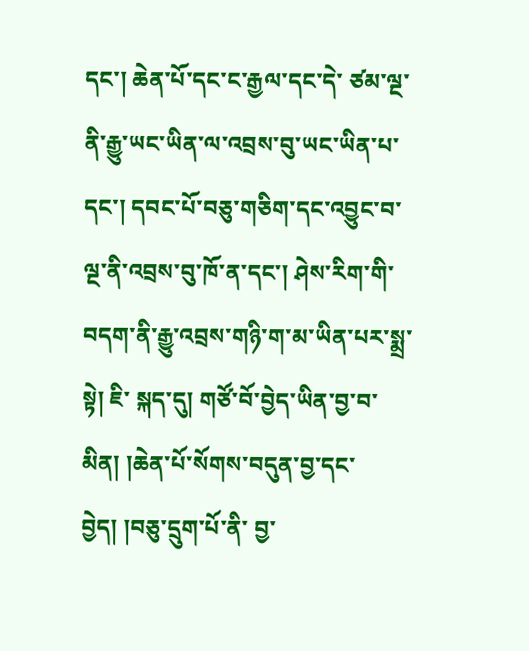དང་། ཆེན་པོ་དང་ང་རྒྱལ་དང་དེ་ ཙམ་ལྔ་ནི་རྒྱུ་ཡང་ཡིན་ལ་འབྲས་བུ་ཡང་ཡིན་པ་དང་། དབང་པོ་བཅུ་གཅིག་དང་འབྱུང་བ་ ལྔ་ནི་འབྲས་བུ་ཁོ་ན་དང་། ཤེས་རིག་གི་བདག་ནི་རྒྱུ་འབྲས་གཉི་ག་མ་ཡིན་པར་སྨྲ་སྟེ། ཇི་ སྐད་དུ། གཙོ་བོ་བྱེད་ཡིན་བྱ་བ་མིན། །ཆེན་པོ་སོགས་བདུན་བྱ་དང་བྱེད། །བཅུ་དྲུག་པོ་ནི་ བྱ་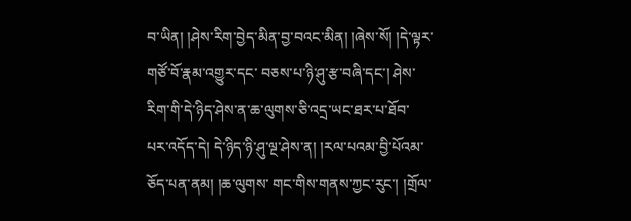བ་ཡིན། །ཤེས་རིག་བྱེད་མིན་བྱ་བའང་མིན། །ཞེས་སོ། །དེ་ལྟར་གཙོ་བོ་རྣམ་འགྱུར་དང་ བཅས་པ་ཉི་ཤུ་རྩ་བཞི་དང་། ཤེས་རིག་གི་དེ་ཉིད་ཤེས་ན་ཆ་ལུགས་ཅི་འདྲ་ཡང་ཐར་པ་ཐོབ་ པར་འདོད་དེ། དེ་ཉིད་ཉི་ཤུ་ལྔ་ཤེས་ན། །རལ་པའམ་བྱི་པོའམ་ཅོད་པན་ནམ། །ཆ་ལུགས་ གང་གིས་གནས་ཀྱང་རུང་། །གྲོལ་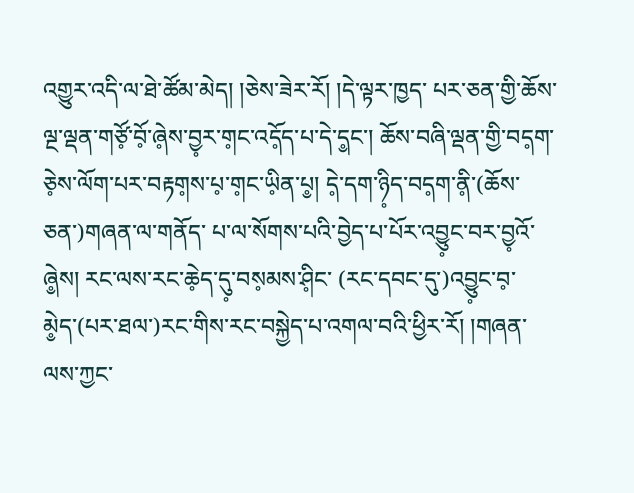འགྱུར་འདི་ལ་ཐེ་ཚོམ་མེད། །ཅེས་ཟེར་རོ། །དེ་ལྟར་ཁྱད་ པར་ཅན་གྱི་ཆོས་ལྔ་ལྡན་གཙོ༷་བོ༷་ཞེ༷ས་བྱ༷ར་ག༷ང་འདོ༷ད་པ་དེ་ད༵ང་། ཆོས་བཞི་ལྡན་གྱི་བད༷ག་ ཅེ༷ས་ལོག་པར་བརྟག༷ས་པ༷་ག༷ང་ཡི༷ན་པ༵། དེ༷་དག་ཉི༷ད་བད༷ག་ནི༷་(ཆོས་ཅན་)གཞན་ལ་གནོད་ པ་ལ་སོགས་པའི་བྱེད་པ་པོར་འབྱུ༷ང་བར་བྱ༷འོ་ཞེ༵ས། རང་ལས་རང་ཆེ༷ད་དུ༷་བས༷མས་ཤི༷ང་ (རང་དབང་དུ་)འབྱུ༷ང་བ༷་མེ༵ད་(པར་ཐལ་)རང་གིས་རང་བསྐྱེད་པ་འགལ་བའི་ཕྱིར་རོ། །གཞན་ ལས་ཀྱང་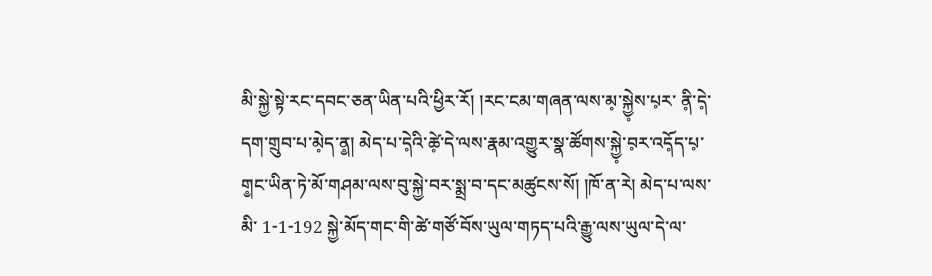མི་སྐྱེ་སྟེ་རང་དབང་ཅན་ཡིན་པའི་ཕྱིར་རོ། །རང་ངམ་གཞན་ལས་མ༷་སྐྱེ༷ས་པ༷ར་ ནི༷་དེ༷་དག་གྲུབ་པ་མེ༷ད་ན༵། མེད་པ་དེ༷འི་ཚེ༷་དེ་ལས་རྣམ་འགྱུར་སྣ་ཚོགས་སྐྱེ༷་བ༷ར་འདོ༷ད་པ༷་ ག༵ང་ཡིན་ཏེ་མོ་གཤམ་ལས་བུ་སྐྱེ་བར་སྨྲ་བ་དང་མཚུངས་སོ། །ཁོ་ན་རེ། མེད་པ་ལས་མི་ 1-1-192 སྐྱེ་མོད་གང་གི་ཚེ་གཙོ་བོས་ཡུལ་གཏད་པའི་རྒྱུ་ལས་ཡུལ་དེ་ལ་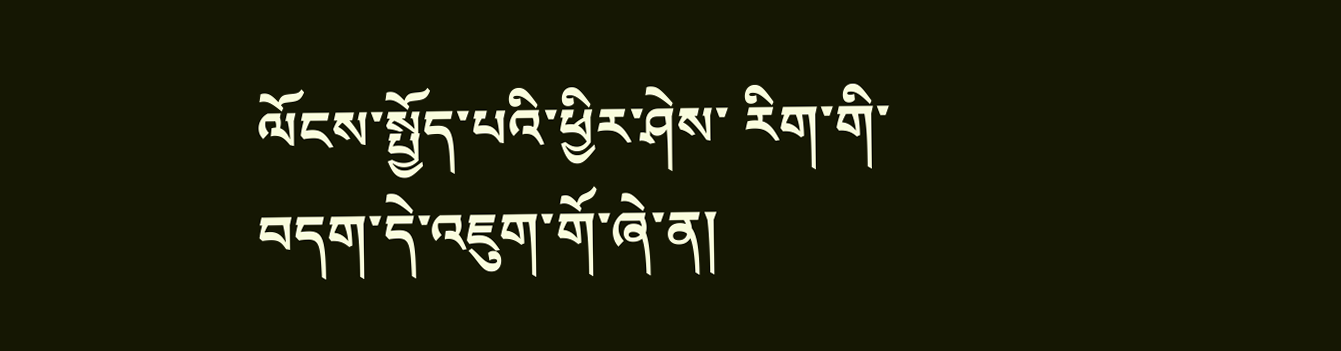ལོངས་སྤྱོད་པའི་ཕྱིར་ཤེས་ རིག་གི་བདག་དེ་འཇུག་གོ་ཞེ་ན།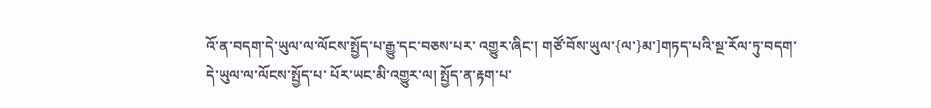འོ་ན་བདག་དེ་ཡུལ་ལ་ལོངས་སྤྱོད་པ་རྒྱུ་དང་བཅས་པར་ འགྱུར་ཞིང་། གཙོ་བོས་ཡུལ་{ལ་}མ་]གཏད་པའི་སྔ་རོལ་ཏུ་བདག་དེ་ཡུལ་ལ་ལོངས་སྤྱོད་པ་ པོར་ཡང་མི་འགྱུར་ལ། སྤྱོད་ན་རྟག་པ་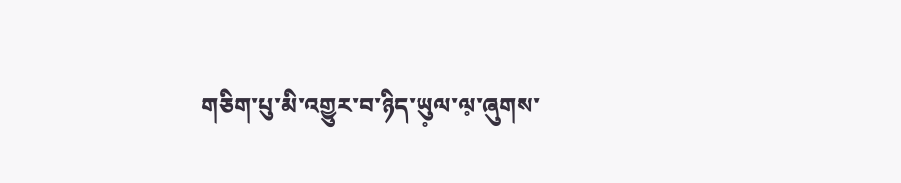གཅིག་པུ་མི་འགྱུར་བ་ཉིད་ཡུ༷ལ་ལ༷་ཞུགས་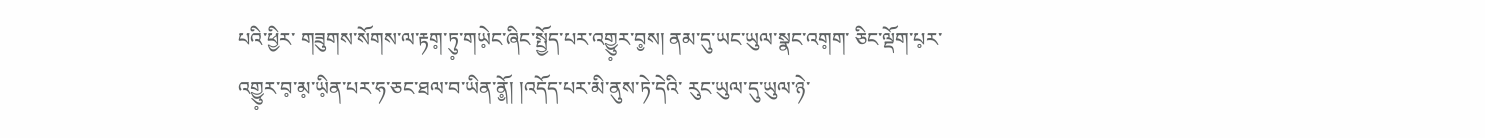པའི་ཕྱིར་ གཟུགས་སོགས་ལ་རྟག༷་ཏུ༷་གཡེ༷ང་ཞིང་སྤྱོད་པར་འགྱུ༷ར་བ༵ས། ནམ་དུ་ཡང་ཡུལ་སྣང་འག༷ག་ ཅིང་ལྡོག་པ༷ར་འགྱུ༷ར་བ༷་མ༷་ཡི༷ན་པར་ཧ་ཅང་ཐལ་བ་ཡིན་ནོ༵། །འདོད་པར་མི་ནུས་ཏེ་དེའི་ རུང་ཡུལ་དུ་ཡུལ་ཉེ་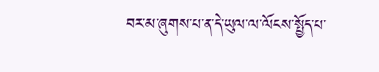བར་མ་ཞུགས་པ་ན་དེ་ཡུལ་ལ་ལོངས་སྤྱོད་པ་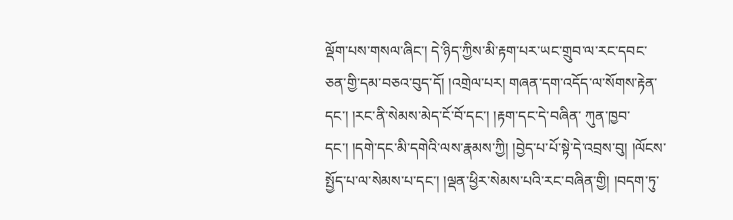ལྡོག་པས་གསལ་ཞིང་། དེ་ཉིད་ཀྱིས་མི་རྟག་པར་ཡང་གྲུབ་ལ་རང་དབང་ཅན་གྱི་དམ་བཅའ་བུད་དོ། །འགྲེལ་པར། གཞན་དག་འདོད་ལ་སོགས་རྟེན་དང་། །རང་ནི་སེམས་མེད་ངོ་བོ་དང་། །རྟག་དང་དེ་བཞིན་ ཀུན་ཁྱབ་དང་། །དགེ་དང་མི་དགེའི་ལས་རྣམས་ཀྱི། །བྱེད་པ་པོ་སྟེ་དེ་འབྲས་བུ། །ལོངས་ སྤྱོད་པ་ལ་སེམས་པ་དང་། །ལྡན་ཕྱིར་སེམས་པའི་རང་བཞིན་གྱི། །བདག་ཏུ་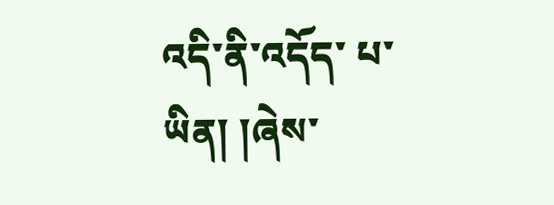འདི་ནི་འདོད་ པ་ཡིན། །ཞེས་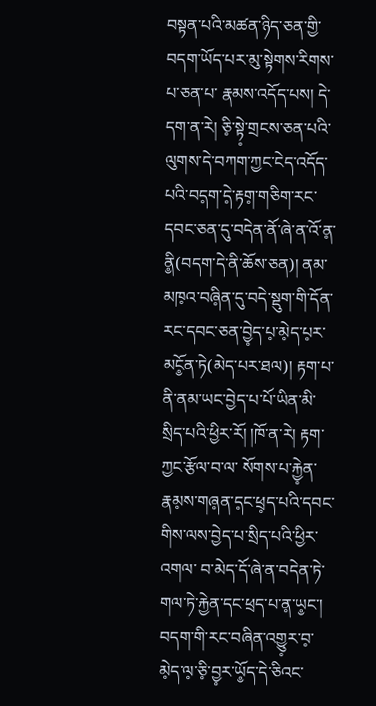བསྟན་པའི་མཚན་ཉིད་ཅན་གྱི་བདག་ཡོད་པར་མུ་སྟེགས་རིགས་པ་ཅན་པ་ རྣམས་འདོད་པས། དེ་དག་ན་རེ། ཅི༷་སྟེ༷་གྲངས་ཅན་པའི་ལུགས་དེ་བཀག་ཀྱང་ངེད་འདོད་ པའི་བད༷ག་དེ༷་རྟག༷་གཅིག་རང་དབང་ཅན་དུ་བདེན་ནོ་ཞེ་ན་འོ་ན༷་ནི༵(བདག་དེ་ནི་ཆོས་ཅན)། ནམ་ མཁ༷འ་བཞི༷ན་དུ་བདེ་སྡུག་གི་དོན་རང་དབང་ཅན་བྱེ༷ད་པ༷་མེ༷ད་པ༷ར་མངོ༵ན་ཏེ(མེད་པར་ཐལ)། རྟག་པ་ནི་ནམ་ཡང་བྱེད་པ་པོ་ཡིན་མི་སྲིད་པའི་ཕྱིར་རོ། །ཁོ་ན་རེ། རྟག་ཀྱང་རྩོལ་བ་ལ་ སོགས་པ་རྐྱེ༷ན་རྣམ༷ས་གཞ༷ན་ད༷ང་ཕྲ༷ད་པའི་དབང་གིས་ལས་བྱེད་པ་སྲིད་པའི་ཕྱིར་འགལ་ བ་མེད་དོ་ཞེ་ན་བདེན་ཏེ་གལ་ཏེ་རྐྱེན་དང་ཕྲད་པ་ན༷་ཡ༵ང་། བདག་གི་རང་བཞིན་འགྱུ༷ར་བ༷་ མེ༷ད་ལ༷་ཅི༷་བྱ༷ར་ཡོ༵ད་དེ་ཅིའང་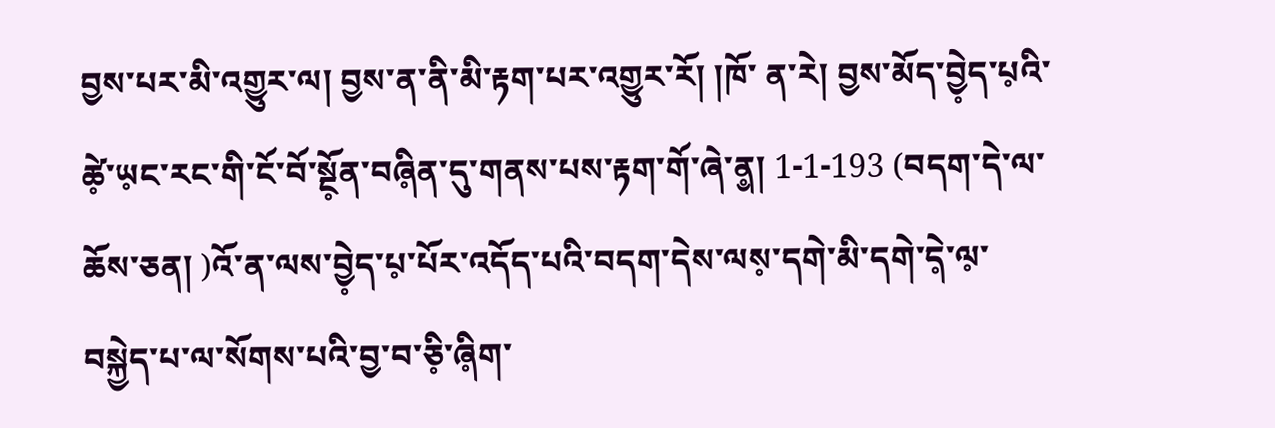བྱས་པར་མི་འགྱུར་ལ། བྱས་ན་ནི་མི་རྟག་པར་འགྱུར་རོ། །ཁོ་ ན་རེ། བྱས་མོད་བྱེ༷ད་པ༷འི་ཚེ༷་ཡ༷ང་རང་གི་ངོ་བོ་སྔོ༷ན་བཞི༷ན་དུ་གནས་པས་རྟག་གོ་ཞེ་ན༵། 1-1-193 (བདག་དེ་ལ་ཆོས་ཅན། )འོ་ན་ལས་བྱེ༷ད་པ༷་པོར་འདོད་པའི་བདག་དེས་ལས༷་དགེ་མི་དགེ་དེ༷་ལ༷་ བསྐྱེད་པ་ལ་སོགས་པའི་བྱ་བ་ཅི༷་ཞི༷ག་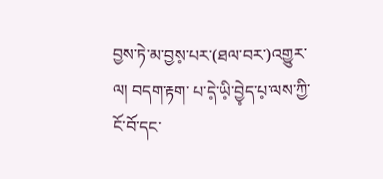བྱས་ཏེ་མ་བྱས༷་པར་(ཐལ་བར་)འགྱུར་ལ། བདག་རྟག་ པ་དེ༷་ཡི༷་བྱེ༷ད་པ༷་ལས་ཀྱི་ངོ་བོ་དང་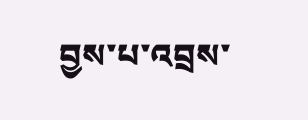བྱས་པ་འབྲས་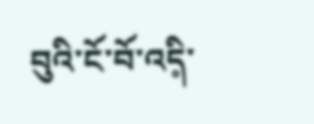བུའི་ངོ་བོ་འདི༷་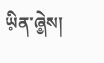ཡི༷ན་ཞེ༵ས།